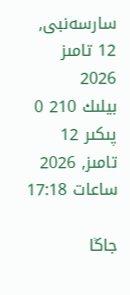سارسەنبى, 12 تامىز 2026
بيلىك 210 0 پىكىر 12 تامىز, 2026 ساعات 17:18

جاڭا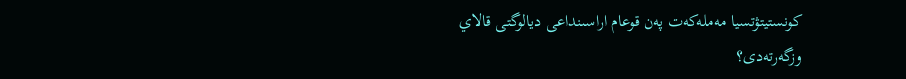كونستيتۋتسيا مەملەكەت پەن قوعام اراسىنداعى ديالوگتى قالاي وزگەرتەدى؟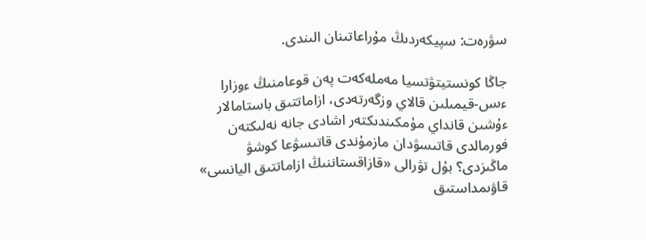سۋرەت: سپيكەردىڭ مۇراعاتىنان الىندى.

جاڭا كونستيتۋتسيا مەملەكەت پەن قوعامنىڭ ءوزارا ءىس-قيمىلىن قالاي وزگەرتەدى، ازاماتتىق باستامالار ءۇشىن قانداي مۇمكىندىكتەر اشادى جانە نەلىكتەن فورمالدى قاتىسۋدان مازمۇندى قاتىسۋعا كوشۋ ماڭىزدى؟ بۇل تۋرالى «قازاقستاننىڭ ازاماتتىق اليانسى» قاۋىمداستىق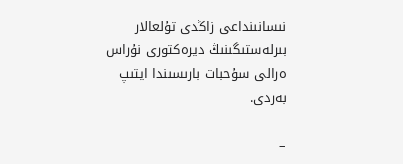نىسانىنداعى زاڭدى تۇلعالار بىرلەستىگىنىڭ ديرەكتورى نۇراس ەرالى سۇحبات بارىسىندا ايتىپ بەردى.

–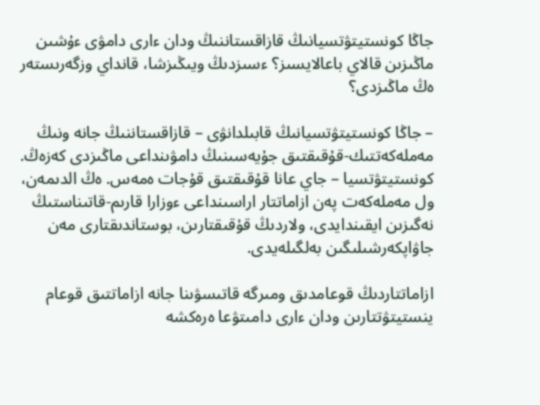جاڭا كونستيتۋتسيانىڭ قازاقستاننىڭ ودان ءارى دامۋى ءۇشىن ماڭىزىن قالاي باعالايسىز؟ ءسىزدىڭ ويىڭىزشا، قانداي وزگەرىستەر ەڭ ماڭىزدى؟

– جاڭا كونستيتۋتسيانىڭ قابىلدانۋى – قازاقستاننىڭ جانە ونىڭ مەملەكەتتىك-قۇقىقتىق جۇيەسىنىڭ دامۋىنداعى ماڭىزدى كەزەڭ. كونستيتۋتسيا – جاي عانا قۇقىقتىق قۇجات ەمەس. ەڭ الدىمەن، ول مەملەكەت پەن ازاماتتار اراسىنداعى ءوزارا قارىم-قاتىناستىڭ نەگىزىن ايقىندايدى، ولاردىڭ قۇقىقتارىن، بوستاندىقتارى مەن جاۋاپكەرشىلىگىن بەلگىلەيدى.

ازاماتتاردىڭ قوعامدىق ومىرگە قاتىسۋىنا جانە ازاماتتىق قوعام ينستيتۋتتارىن ودان ءارى دامىتۋعا ەرەكشە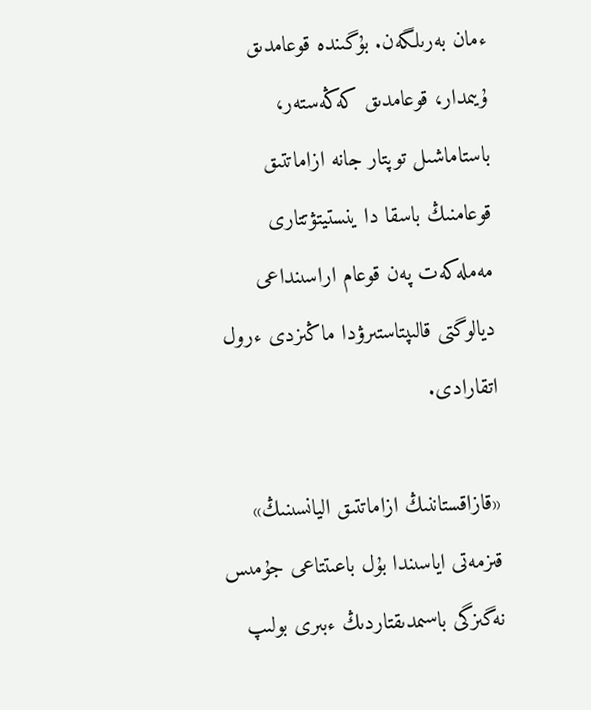ءمان بەرىلگەن. بۇگىندە قوعامدىق ۇيىمدار، قوعامدىق كەڭەستەر، باستاماشىل توپتار جانە ازاماتتىق قوعامنىڭ باسقا دا ينستيتۋتتارى مەملەكەت پەن قوعام اراسىنداعى ديالوگتى قالىپتاستىرۋدا ماڭىزدى ءرول اتقارادى.

«قازاقستاننىڭ ازاماتتىق اليانسىنىڭ» قىزمەتى اياسىندا بۇل باعىتتاعى جۇمىس نەگىزگى باسىمدىقتاردىڭ ءبىرى بولىپ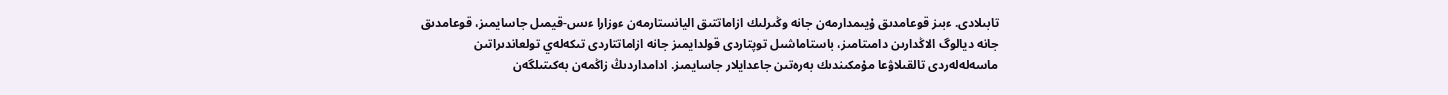تابىلادى. ءبىز قوعامدىق ۇيىمدارمەن جانە وڭىرلىك ازاماتتىق اليانستارمەن ءوزارا ءىس-قيمىل جاسايمىز، قوعامدىق جانە ديالوگ الاڭدارىن دامىتامىز، باستاماشىل توپتاردى قولدايمىز جانە ازاماتتاردى تىكەلەي تولعاندىراتىن ماسەلەلەردى تالقىلاۋعا مۇمكىندىك بەرەتىن جاعدايلار جاسايمىز. ادامداردىڭ زاڭمەن بەكىتىلگەن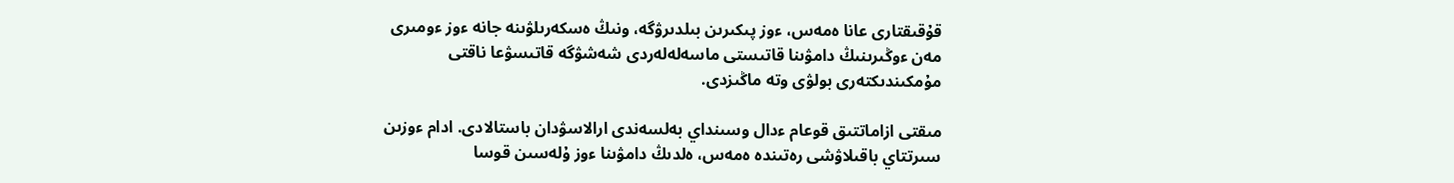قۇقىقتارى عانا ەمەس، ءوز پىكىرىن بىلدىرۋگە، ونىڭ ەسكەرىلۋىنە جانە ءوز ءومىرى مەن ءوڭىرىنىڭ دامۋىنا قاتىستى ماسەلەلەردى شەشۋگە قاتىسۋعا ناقتى مۇمكىندىكتەرى بولۋى وتە ماڭىزدى.

مىقتى ازاماتتىق قوعام ءدال وسىنداي بەلسەندى ارالاسۋدان باستالادى. ادام ءوزىن سىرتتاي باقىلاۋشى رەتىندە ەمەس، ەلدىڭ دامۋىنا ءوز ۇلەسىن قوسا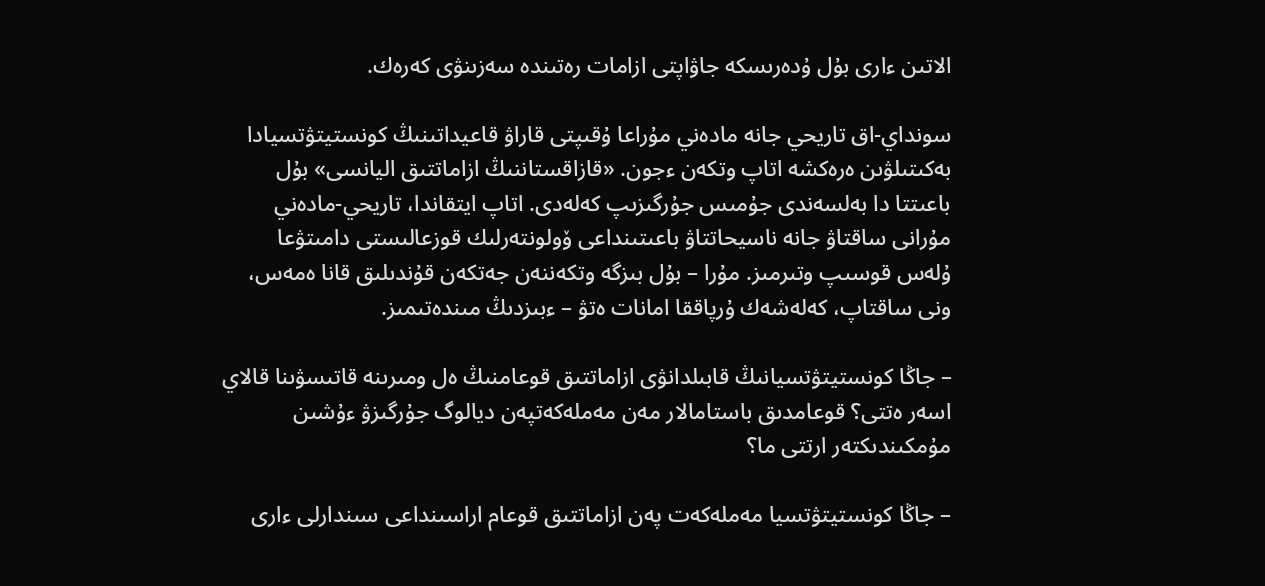الاتىن ءارى بۇل ۇدەرىسكە جاۋاپتى ازامات رەتىندە سەزىنۋى كەرەك.

سونداي-اق تاريحي جانە مادەني مۇراعا ۇقىپتى قاراۋ قاعيداتىنىڭ كونستيتۋتسيادا بەكىتىلۋىن ەرەكشە اتاپ وتكەن ءجون. «قازاقستاننىڭ ازاماتتىق اليانسى» بۇل باعىتتا دا بەلسەندى جۇمىس جۇرگىزىپ كەلەدى. اتاپ ايتقاندا، تاريحي-مادەني مۇرانى ساقتاۋ جانە ناسيحاتتاۋ باعىتىنداعى ۆولونتەرلىك قوزعالىستى دامىتۋعا ۇلەس قوسىپ وتىرمىز. مۇرا – بۇل بىزگە وتكەننەن جەتكەن قۇندىلىق قانا ەمەس، ونى ساقتاپ، كەلەشەك ۇرپاققا امانات ەتۋ – ءبىزدىڭ مىندەتىمىز.

– جاڭا كونستيتۋتسيانىڭ قابىلدانۋى ازاماتتىق قوعامنىڭ ەل ومىرىنە قاتىسۋىنا قالاي اسەر ەتتى؟ قوعامدىق باستامالار مەن مەملەكەتپەن ديالوگ جۇرگىزۋ ءۇشىن مۇمكىندىكتەر ارتتى ما؟

– جاڭا كونستيتۋتسيا مەملەكەت پەن ازاماتتىق قوعام اراسىنداعى سىندارلى ءارى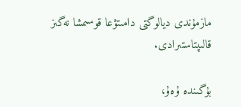مازمۇندى ديالوگتى دامىتۋعا قوسىمشا نەگىز قالىپتاستىرادى.

بۇگىندە ۇەۇ،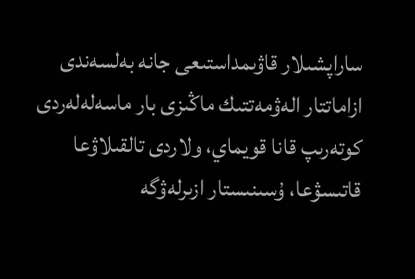ساراپشىلار قاۋىمداستىعى جانە بەلسەندى ازاماتتار الەۋمەتتىك ماڭىزى بار ماسەلەلەردى كوتەرىپ قانا قويماي، ولاردى تالقىلاۋعا قاتىسۋعا، ۇسىنىستار ازىرلەۋگە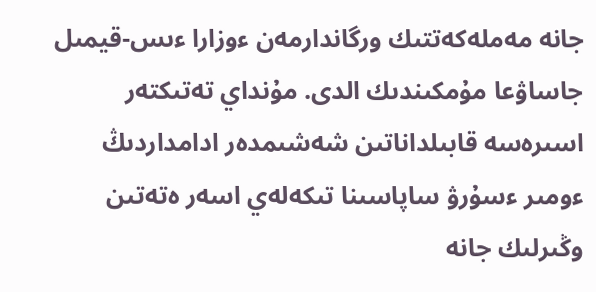جانە مەملەكەتتىك ورگاندارمەن ءوزارا ءىس-قيمىل جاساۋعا مۇمكىندىك الدى. مۇنداي تەتىكتەر اسىرەسە قابىلداناتىن شەشىمدەر ادامداردىڭ ءومىر ءسۇرۋ ساپاسىنا تىكەلەي اسەر ەتەتىن وڭىرلىك جانە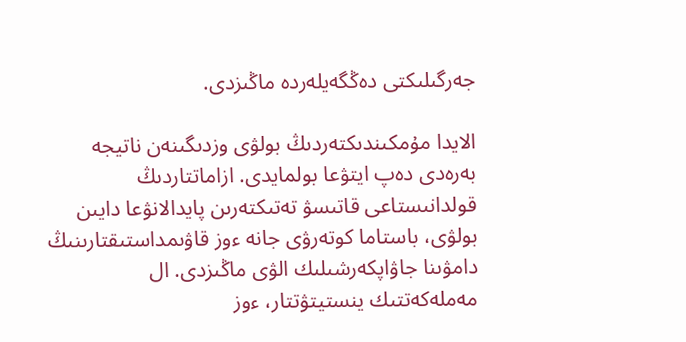جەرگىلىكتى دەڭگەيلەردە ماڭىزدى.

الايدا مۇمكىندىكتەردىڭ بولۋى وزدىگىنەن ناتيجە بەرەدى دەپ ايتۋعا بولمايدى. ازاماتتاردىڭ قولدانىستاعى قاتىسۋ تەتىكتەرىن پايدالانۋعا دايىن بولۋى، باستاما كوتەرۋى جانە ءوز قاۋىمداستىقتارىنىڭ دامۋىنا جاۋاپكەرشىلىك الۋى ماڭىزدى. ال مەملەكەتتىك ينستيتۋتتار، ءوز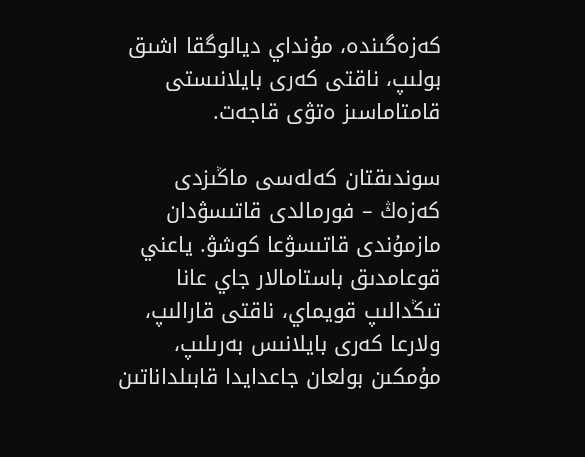كەزەگىندە، مۇنداي ديالوگقا اشىق بولىپ، ناقتى كەرى بايلانىستى قامتاماسىز ەتۋى قاجەت.

سوندىقتان كەلەسى ماڭىزدى كەزەڭ – فورمالدى قاتىسۋدان مازمۇندى قاتىسۋعا كوشۋ. ياعني قوعامدىق باستامالار جاي عانا تىڭدالىپ قويماي، ناقتى قارالىپ، ولارعا كەرى بايلانىس بەرىلىپ، مۇمكىن بولعان جاعدايدا قابىلداناتىن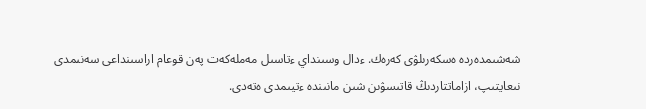شەشىمدەردە ەسكەرىلۋى كەرەك. ءدال وسىنداي ءتاسىل مەملەكەت پەن قوعام اراسىنداعى سەنىمدى نىعايتىپ، ازاماتتاردىڭ قاتىسۋىن شىن مانىندە ءتيىمدى ەتەدى.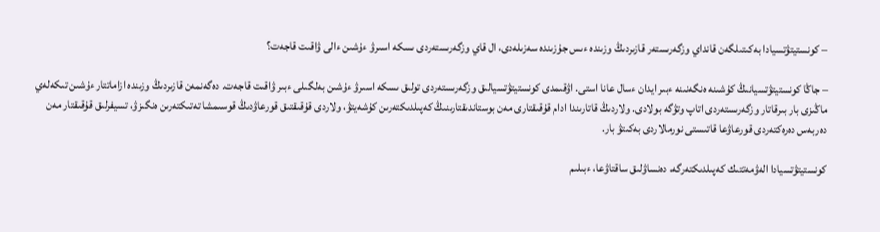– كونستيتۋتسيادا بەكىتىلگەن قانداي وزگەرىستەر قازىردىڭ وزىندە ءىس جۇزىندە سەزىلەدى، ال قاي وزگەرىستەردى ىسكە اسىرۋ ءۇشىن ءالى ۋاقىت قاجەت؟

– جاڭا كونستيتۋتسيانىڭ كۇشىنە ەنگەنىنە ءبىر ايدان ءسال عانا استى. اۋقىمدى كونستيتۋتسيالىق وزگەرىستەردى تولىق ىسكە اسىرۋ ءۇشىن بەلگىلى ءبىر ۋاقىت قاجەت. دەگەنمەن قازىردىڭ وزىندە ازاماتتار ءۇشىن تىكەلەي ماڭىزى بار بىرقاتار وزگەرىستەردى اتاپ وتۋگە بولادى. ولاردىڭ قاتارىندا ادام قۇقىقتارى مەن بوستاندىقتارىنىڭ كەپىلدىكتەرىن كۇشەيتۋ، ولاردى قۇقىقتىق قورعاۋدىڭ قوسىمشا تەتىكتەرىن ەنگىزۋ، تسيفرلىق قۇقىقتار مەن دەربەس دەرەكتەردى قورعاۋعا قاتىستى نورمالاردى بەكىتۋ بار.

كونستيتۋتسيادا الەۋمەتتىك كەپىلدىكتەرگە، دەنساۋلىق ساقتاۋعا، ءبىلىم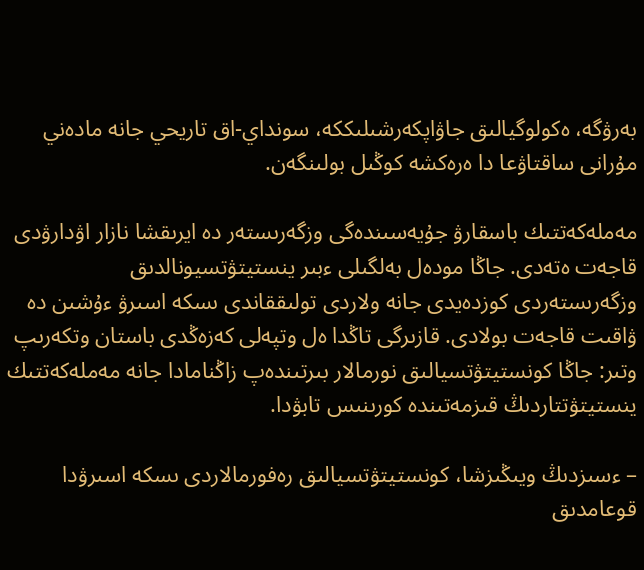بەرۋگە، ەكولوگيالىق جاۋاپكەرشىلىككە، سونداي-اق تاريحي جانە مادەني مۇرانى ساقتاۋعا دا ەرەكشە كوڭىل بولىنگەن.

مەملەكەتتىك باسقارۋ جۇيەسىندەگى وزگەرىستەر دە ايرىقشا نازار اۋدارۋدى قاجەت ەتەدى. جاڭا مودەل بەلگىلى ءبىر ينستيتۋتسيونالدىق وزگەرىستەردى كوزدەيدى جانە ولاردى تولىققاندى ىسكە اسىرۋ ءۇشىن دە ۋاقىت قاجەت بولادى. قازىرگى تاڭدا ەل وتپەلى كەزەڭدى باستان وتكەرىپ وتىر: جاڭا كونستيتۋتسيالىق نورمالار بىرتىندەپ زاڭنامادا جانە مەملەكەتتىك ينستيتۋتتاردىڭ قىزمەتىندە كورىنىس تابۋدا.

– ءسىزدىڭ ويىڭىزشا، كونستيتۋتسيالىق رەفورمالاردى ىسكە اسىرۋدا قوعامدىق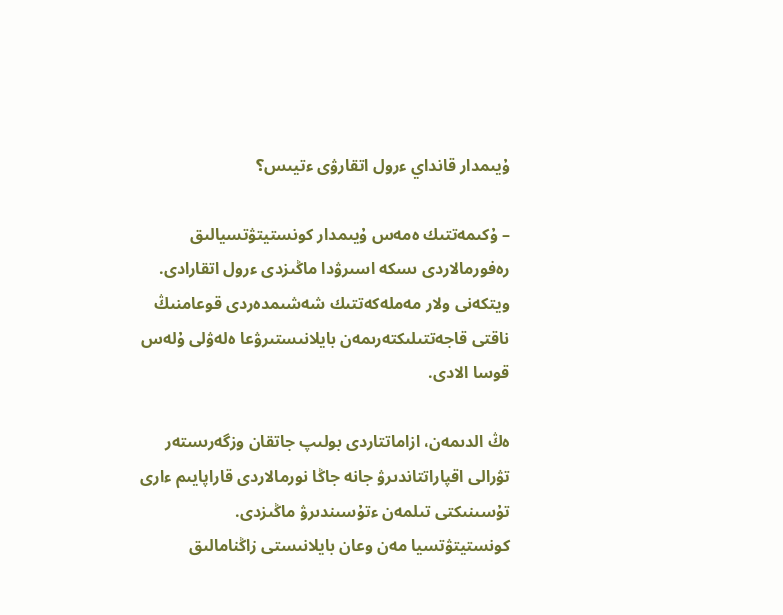ۇيىمدار قانداي ءرول اتقارۋى ءتيىس؟

– ۇكىمەتتىك ەمەس ۇيىمدار كونستيتۋتسيالىق رەفورمالاردى ىسكە اسىرۋدا ماڭىزدى ءرول اتقارادى. ويتكەنى ولار مەملەكەتتىك شەشىمدەردى قوعامنىڭ ناقتى قاجەتتىلىكتەرىمەن بايلانىستىرۋعا ەلەۋلى ۇلەس قوسا الادى.

ەڭ الدىمەن، ازاماتتاردى بولىپ جاتقان وزگەرىستەر تۋرالى اقپاراتتاندىرۋ جانە جاڭا نورمالاردى قاراپايىم ءارى تۇسىنىكتى تىلمەن ءتۇسىندىرۋ ماڭىزدى. كونستيتۋتسيا مەن وعان بايلانىستى زاڭنامالىق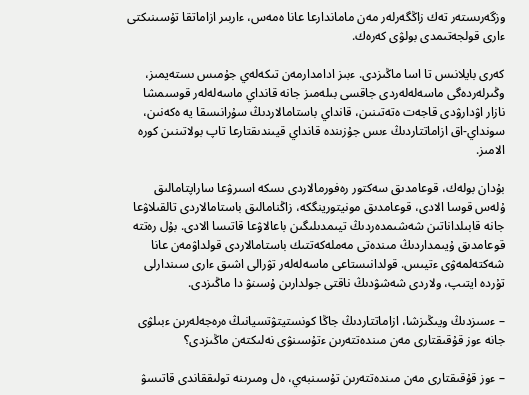وزگەرىستەر تەك زاڭگەرلەر مەن ماماندارعا عانا ەمەس، ءاربىر ازاماتقا تۇسىنىكتى ءارى قولجەتىمدى بولۋى كەرەك.

كەرى بايلانىس تا اسا ماڭىزدى. ءبىز ادامدارمەن تىكەلەي جۇمىس ىستەيمىز، وڭىرلەردەگى ماسەلەلەردى جاقسى بىلەمىز جانە قانداي ماسەلەلەر قوسىمشا نازار اۋدارۋدى قاجەت ەتەتىنىن، قانداي باستامالاردىڭ سۇرانىسقا يە ەكەنىن، سونداي-اق ازاماتتاردىڭ ءىس جۇزىندە قانداي قيىندىقتارعا تاپ بولاتىنىن كورە الامىز.

بۇدان بولەك، قوعامدىق سەكتور رەفورمالاردى ىسكە اسىرۋعا ساراپتامالىق ۇلەس قوسا الادى، قوعامدىق مونيتورينگكە، زاڭنامالىق باستامالاردى تالقىلاۋعا جانە قابىلداناتىن شەشىمدەردىڭ تيىمدىلىگىن باعالاۋعا قاتىسا الادى. بۇل رەتتە قوعامدىق ۇيىمداردىڭ مىندەتى مەملەكەتتىك باستامالاردى قولداۋمەن عانا شەكتەلمەۋى ءتيىس. قولدانىستاعى ماسەلەلەر تۋرالى اشىق ءارى سىندارلى تۇردە ايتىپ، ولاردى شەشۋدىڭ ناقتى جولدارىن ۇسىنۋ دا ماڭىزدى.

– ءسىزدىڭ ويىڭىزشا، ازاماتتاردىڭ جاڭا كونستيتۋتسيانىڭ ەرەجەلەرىن ءبىلۋى جانە ءوز قۇقىقتارى مەن مىندەتتەرىن ءتۇسىنۋى نەلىكتەن ماڭىزدى؟

– ءوز قۇقىقتارى مەن مىندەتتەرىن تۇسىنبەي، ەل ومىرىنە تولىققاندى قاتىسۋ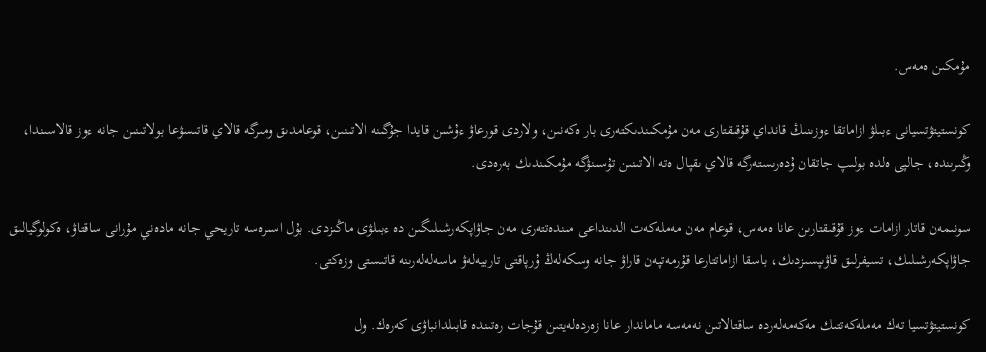مۇمكىن ەمەس.

كونستيتۋتسيانى ءبىلۋ ازاماتقا ءوزىنىڭ قانداي قۇقىقتارى مەن مۇمكىندىكتەرى بار ەكەنىن، ولاردى قورعاۋ ءۇشىن قايدا جۇگىنە الاتىنىن، قوعامدىق ومىرگە قالاي قاتىسۋعا بولاتىنىن جانە ءوز قالاسىندا، وڭىرىندە، جالپى ەلدە بولىپ جاتقان ۇدەرىستەرگە قالاي ىقپال ەتە الاتىنىن تۇسىنۋگە مۇمكىندىك بەرەدى.

سونىمەن قاتار ازامات ءوز قۇقىقتارىن عانا ەمەس، قوعام مەن مەملەكەت الدىنداعى مىندەتتەرى مەن جاۋاپكەرشىلىگىن دە ءبىلۋى ماڭىزدى. بۇل اسىرەسە تاريحي جانە مادەني مۇرانى ساقتاۋ، ەكولوگيالىق جاۋاپكەرشىلىك، تسيفرلىق قاۋىپسىزدىك، باسقا ازاماتتارعا قۇرمەتپەن قاراۋ جانە وسكەلەڭ ۇرپاقتى تاربيەلەۋ ماسەلەلەرىنە قاتىستى وزەكتى.

كونستيتۋتسيا تەك مەملەكەتتىك مەكەمەلەردە ساقتالاتىن نەمەسە ماماندار عانا زەردەلەيتىن قۇجات رەتىندە قابىلدانباۋى كەرەك. ول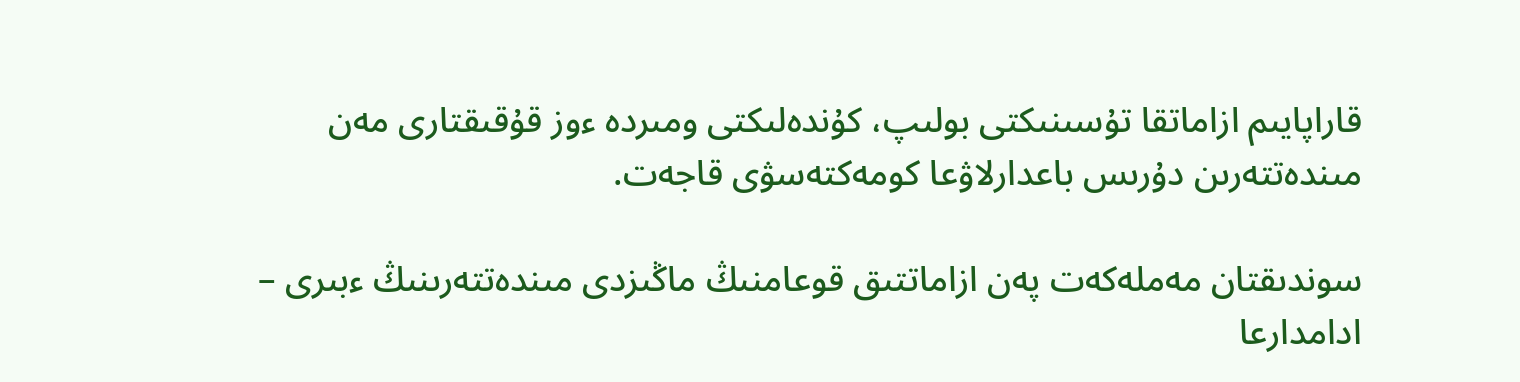قاراپايىم ازاماتقا تۇسىنىكتى بولىپ، كۇندەلىكتى ومىردە ءوز قۇقىقتارى مەن مىندەتتەرىن دۇرىس باعدارلاۋعا كومەكتەسۋى قاجەت.

سوندىقتان مەملەكەت پەن ازاماتتىق قوعامنىڭ ماڭىزدى مىندەتتەرىنىڭ ءبىرى – ادامدارعا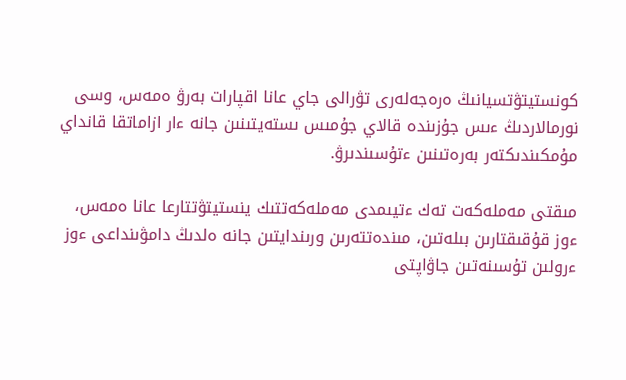كونستيتۋتسيانىڭ ەرەجەلەرى تۋرالى جاي عانا اقپارات بەرۋ ەمەس، وسى نورمالاردىڭ ءىس جۇزىندە قالاي جۇمىس ىستەيتىنىن جانە ءار ازاماتقا قانداي مۇمكىندىكتەر بەرەتىنىن ءتۇسىندىرۋ.

مىقتى مەملەكەت تەك ءتيىمدى مەملەكەتتىك ينستيتۋتتارعا عانا ەمەس، ءوز قۇقىقتارىن بىلەتىن، مىندەتتەرىن ورىندايتىن جانە ەلدىڭ دامۋىنداعى ءوز ءرولىن تۇسىنەتىن جاۋاپتى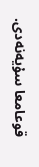قوعامعا سۇيەنەدى.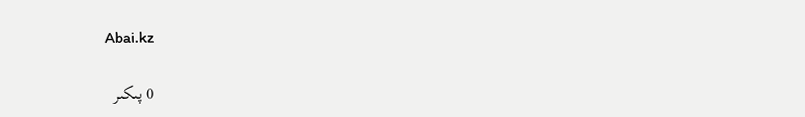Abai.kz

0 پىكىر